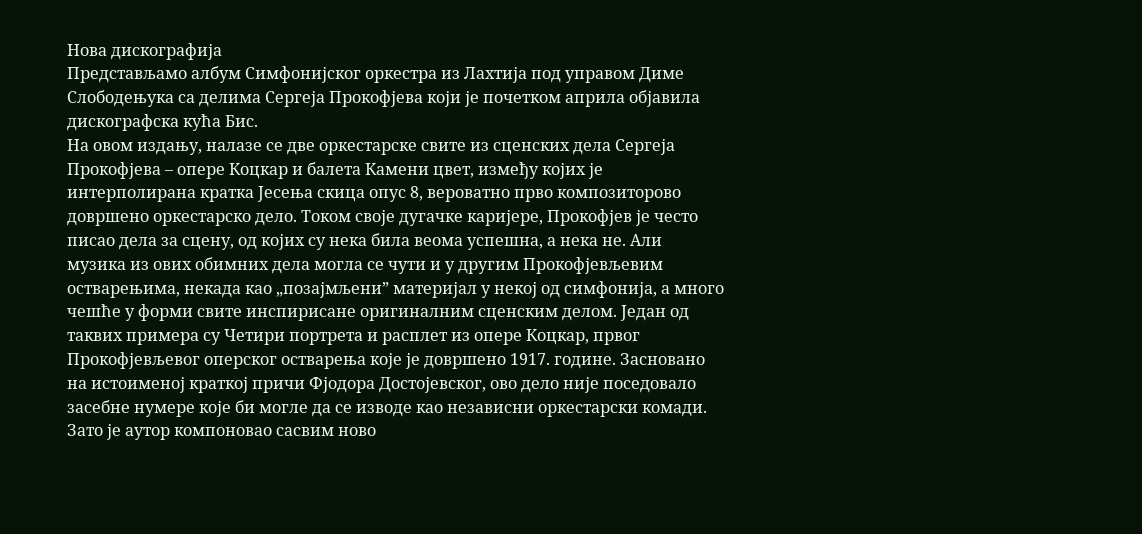Нова дискографија
Представљамо албум Симфонијског oркестра из Лахтија под управом Диме Слободењука са делима Сергеја Прокофјева који је почетком априла објавила дискографска кућа Бис.
На овом издању, налазе се две оркестарске свите из сценских дела Сергеја Прокофјева – опере Коцкар и балета Камени цвет, између којих је интерполирана кратка Јесења скица опус 8, вероватно прво композиторово довршено оркестарско дело. Током своје дугачке каријере, Прокофјев је често писао дела за сцену, од којих су нека била веома успешна, а нека не. Али музика из ових обимних дела могла се чути и у другим Прокофјевљевим остварењима, некада као „позајмљени” материјал у некој од симфонија, а много чешће у форми свите инспирисане оригиналним сценским делом. Један од таквих примера су Четири портрета и расплет из опере Коцкар, првог Прокофјевљевог оперског остварења које је довршено 1917. године. Засновано на истоименој краткој причи Фјодора Достојевског, ово дело није поседовало засебне нумере које би могле да се изводе као независни оркестарски комади. Зато је аутор компоновао сасвим ново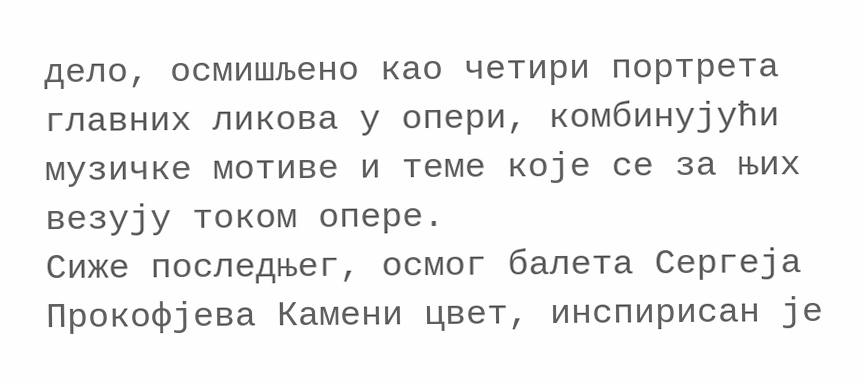дело, осмишљено као четири портрета главних ликова у опери, комбинујући музичке мотиве и теме које се за њих везују током опере.
Сиже последњег, осмог балета Сергеја Прокофјева Камени цвет, инспирисан је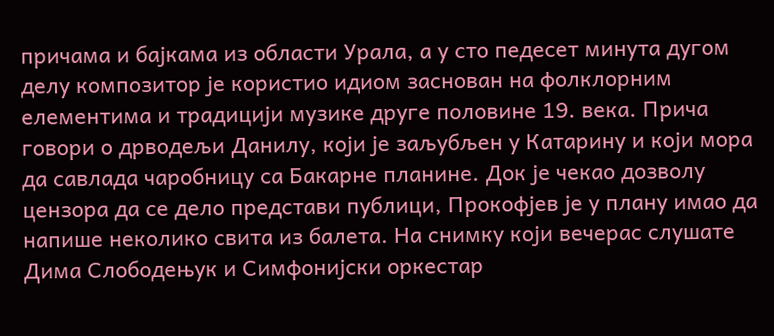причама и бајкама из области Урала, а у сто педесет минута дугом делу композитор је користио идиом заснован на фолклорним елементима и традицији музике друге половине 19. века. Прича говори о дрводељи Данилу, који је заљубљен у Катарину и који мора да савлада чаробницу са Бакарне планине. Док је чекао дозволу цензора да се дело представи публици, Прокофјев је у плану имао да напише неколико свита из балета. На снимку који вечерас слушате Дима Слободењук и Симфонијски оркестар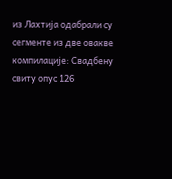из Лахтија одабрали су сегменте из две овакве компилације: Свадбену свиту опус 126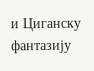и Циганску фантазију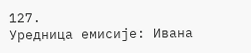127.
Уредница емисије: Ивана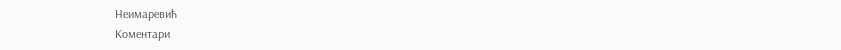Неимаревић
Коментари